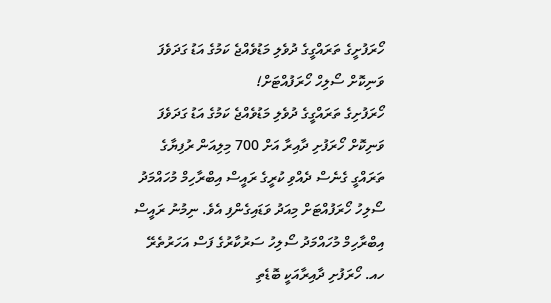ހޯރަފުށީގެ ތަރައްގީގެ ދުވެލި މަޑުވެއްޖެ ކަމުގެ އަޑު ގަދަވެފަ ވަނިކޮށް ސޯލިހް ހޯރަފުއްޓަށް!
ހޯރަފުށިގެ ތަރައްގީގެ ދުވެލި މަޑުވެއްޖެ ކަމުގެ އަޑު ގަދަވެފަ ވަނިކޮށް ހޯރަފުށި ދާއިރާ އަށް 700 މިލިއަން ރުފިޔާގެ ތަރައްގީ ގެނެސް ދެއްވި ކުރީގެ ރައީސް އިބްރާހިމް މުހައްމަދު ސޯލިހު ހޯރަފުއްޓަށް މިއަދު ވަޑައިގެންފި އެވެ. ނިމުނު ރައީސް އިބްރާހިމް މުހައްމަދު ސޯލިހު ސަރުކާރުގެ ފަސް އަހަރުތެރޭ ހއ. ހޯރަފުށި ދާއިރާއަކީ ބޮޑެތި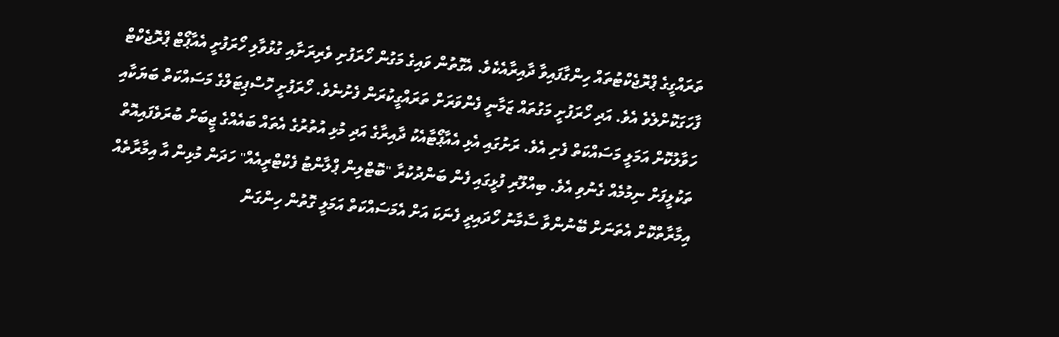ތަރައްގީގެ ޕްރޮޖެކްޓުތައް ހިންގާފައިވާ ދާއިރާއެކެވެ. އެގޮތުން ވައިގެ މަގުން ހޯރަފުށި ވެރިރަށާއި ގުޅުވާލި ހޯރަފުށީ އެއާޕޯޓް ޕްރޮޖެކްޓް ފާހަގަކޮށްލެވެ އެވެ. އަދި ހޯރަފުށީ މަގުތައް ޒަމާނީ ފެންވަރަށް ތަރައްގީކުރަން ފެށުނެވެ. ހޯރަފުށީ ހޮސްޕިޓަލްގެ މަސައްކަތް ބަޔަކާއި ހަވާލުކޮށް އަމަލީ މަސައްކަތް ފެށި އެވެ. ރަށުގައި އެޅި އެއާޕޯޓާއެކު ދާއިރާގެ އަދި މުޅި އުތުރުގެ އެތައް ބައެއްގެ ޖީބަށް ބުރަވެފައިއޮތް ތަކުލީފަށް ނިމުމެއް ގެނުވި އެވެ. ބިއްލޫރި ފުޅީގައި ފެން ބަންދުކުރާ "ބޮޓްލިން ޕްލާންޓު ފެކްޓްރީއެއް" ހަދަން މުޅިން އާ އިމާރާތެއް އިމާރާތްކޮށް އެތަނަށް ބޭނުންވާ ސާމާނު ހޯދައިދީ ފެނަކަ އަށް އެމަސައްކަތް އަމަލީ ގޮތުން ހިންގަން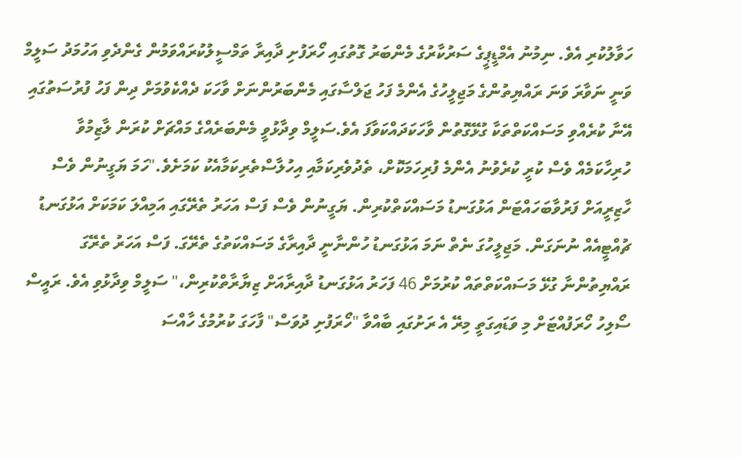ހަވާލުކުރި އެވެ. ނިމުނު އެމްޑީޕީގެ ސަރުކާރުގެ މެންބަރު ގޮތުގައި ހޯރަފުށި ދާއިރާ ތަމްސީލުކުރައްވަމުން ގެންދެވި އަހުމަދު ސަލީމް ވަނީ ނަވާރަ ވަނަ ރައްޔިތުންގެ މަޖިލީހުގެ އެންމެ ފަހު ޖަލްސާގައި މެންބަރުންނަށް ވާހަކަ ދެއްކެވުމަށް ދިން ފަހު ފުރުސަތުގައި އޭނާ ކުރެއްވި މަސައްކަތްތަކާ ގުޅޭގޮތުން ވާހަކަދައްކަވާފަ އެވެ.ސަލީމް ވިދާޅުވީ މެންބަރެއްގެ މައްޗަށް ކުރަން ލާޒިމުވާ ހުރިހާކަމެއް ވެސް ކުރީ ކުރެވުނު އެންމެ ފުރިހަމަކޮށް، ތެދުވެރިކަމާއި އިހުލާސްތެރިކަމާއެކު ކަމަށެވެ."ހަމަ ޔަގީނުން ވެސް ހާޒިރީއަށް ފަރުވާބަހައްޓަން އަޅުގަނޑު މަސައްކަތްކުރިން. ޔަގީނުން ވެސް ފަސް އަހަރު ތެރޭގައި އަމިއްލަ ކަމަކަށް އަޅުގަނޑު ޗުއްޓީއެއް ނުނަގަން. މަޖިލީހުގަ ނެތް ނަމަ އަޅުގަނޑު ހުންނާނީ ދާއިރާގެ މަސައްކަތުގެ ތެރޭގަ. ފަސް އަހަރު ތެރޭގަ ރައްޔިތުންނާ ގުޅޭ މަސައްކަތްތައް ކުރުމަށް 46 ފަހަރު އަޅުގަނޑު ދާއިރާއަށް ޒިޔާރާތްކުރިން،" ސަލީމް ވިދާޅުވި އެވެ. ރައީސް ސޯލިހު ހޯރަފުއްޓަށް މި ވަޑައިގަތީ މިރޭ އެ ރަށުގައި ބާއްވާ "ހޯރަފުށި ދުވަސް" ފާހަގަ ކުރުމުގެ ހާއްސަ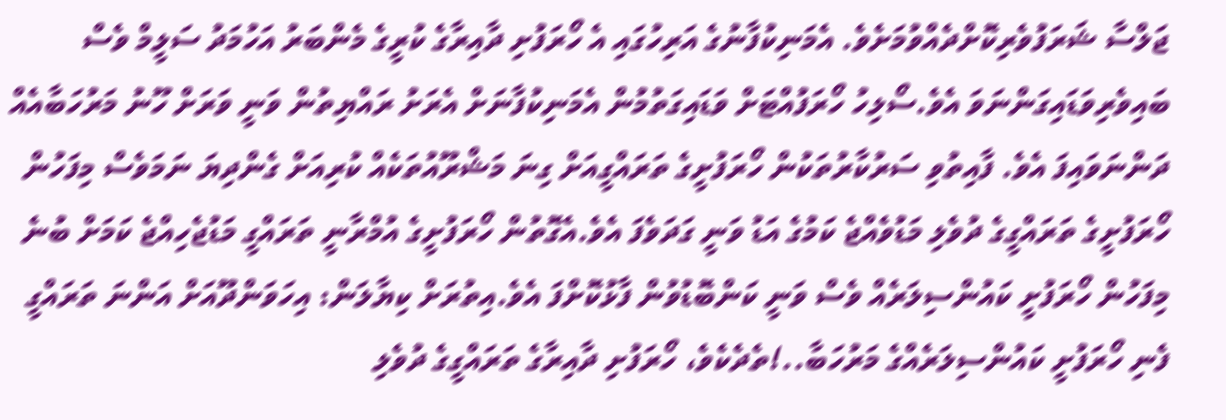ޖަލްސާ ޝަރަފުވެރިކޮށްދެއްވުމަށެވެ. އެމަނިކުފާނުގެ އަރިހުގައި އެ ހޯރަފުށި ދާއިރާގެ ކުރީގެ މެންބަރު އަހުމަދު ސަލީމް ވެސް ބައިވެރިވަޑައިގަންނަވަ އެވެ.ސޯލިހު ހޯރަފުއްޓަށް ވަޑައިގަތުމުން އެމަނިކުފާނަށް އެރަށު ރައްޔިތުން ވަނީ ވަރަށް ހޫނު މަރުހަބާއެއް ދަންނަވައިފަ އެވެ. ފާއިތުވި ސަރުކާރުތަކުން ހޯރަފުށީގެ ތަރައްގީއަށް ގިނަ މަޝްރޫއުތަކެއް ކުރިއަށް ގެންދިޔަ ނަމަވެސް މިފަހުން ހޯރަފުށީގެ ތަރައްގީގެ ދުވެލި މަޑުވެއްޖެ ކަމުގެ އަޑު ވަނީ ގަދަވެފަ އެވެ.އެގޮތުން ހޯރަފުށީގެ އުމްރާނީ ތަރައްގީ މަޑުޖެހިއްޖެ ކަމަށް ބުނެ މިފަހުން ހޯރަފުށީ ކައުންސިލަރެއް ވެސް ވަނީ ކަންބޮޑުވުން ފާޅުކޮށްފަ އެވެ.އިތުރަށް ކިޔާލަން: އިހަވަންދޫއަށް އަންނަ ތަރައްގީ ފެނި ހޯރަފުށީ ކައުންސިލަރެއްގެ މަރުހަބާ..!ތެދެކެވެ، ހޯރަފުށި ދާއިރާގެ ތަރައްގީގެ ދުވެލި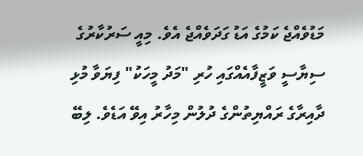މަޑުވެއްޖެ ކަމުގެ އަޑު ގަދަވެއްޖެ އެވެ. މިއީ ސަރުކާރުގެ ސިޔާސީ ވަޒީފާއެއްގައި ހުރި "މަދު މީހަކު" ފިޔަވާ މުޅި ދާއިރާގެ ރައްޔިތުންގެ ދުލުން މިހާރު އިވޭ އަޑެވެ. ލިބޭ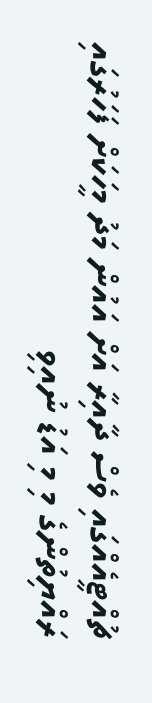ޗުއްޓީއެއްގައި ވެސް ދާއިރާ އަށް އައުން މަދު މީހަކަށް ފަހަރުގައި ރައްޔިތުންގެ މި މި އަޑު ނުއިވި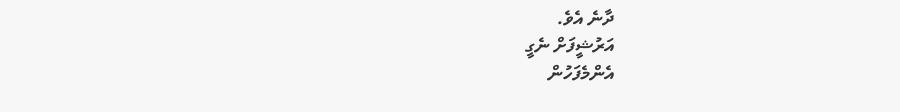ދާނެ އެވެ.
އަރުޝީފަށް ނެގީ
އެންމެފަހުން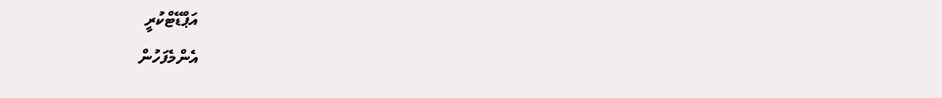އަޕްޑޭޓްކުރީ
އެންމެފަހުން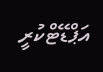އަޕްޑޭޓްކުރީ